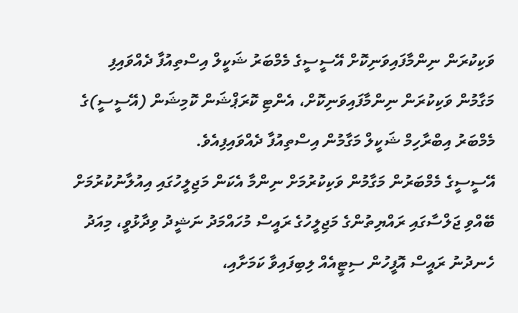ވަކިކުރަން ނިންމާފައިވަނިކޮށް އޭސީސީގެ މެމްބަރު ޝަކީލް އިސްތިއުފާ ދެއްވައިފި
މަގާމުން ވަކިކުރަން ނިންމާފައިވަނިކޮށް، އެންޓި ކޮރަޕްޝަން ކޮމިޝަން (އޭސީސީ)ގެ މެމްބަރު އިބްރާހިމް ޝަކީލް މަގާމުން އިސްތިއުފާ ދެއްވައިފިއެވެ.
އޭސީސީގެ މެމްބަރުން މަގާމުން ވަކިކުރުމަށް ނިންމާ އެކަން މަޖިލީހުގައި އިއުލާނުކުރުމަށް ބޭއްވި ޖަލްސާގައި ރައްޔިތުންގެ މަޖިލީހުގެ ރައީސް މުހައްމަދު ނަޝީދު ވިދާޅުވީ، މިއަދު ހެނދުނު ރައީސް އޮފީހުން ސިޓީއެއް ލިބިފައިވާ ކަމަށާއި،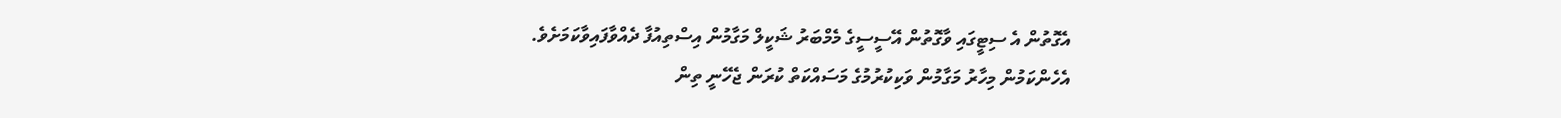އެގޮތުން އެ ސިޓީގައި ވާގޮތުން އޭސީސީގެ މެމްބަރު ޝަކީލް މަގާމުން އިސްތިއުފާ ދެއްވާފައިވާކަމަށެވެ.
އެހެންކަމުން މިހާރު މަގާމުން ވަކިކުރުމުގެ މަސައްކަތް ކުރަން ޖެހޭނީ ތިން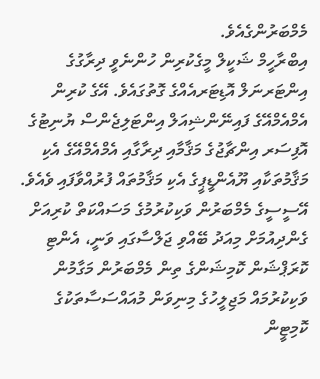މެމްބަރުންގެއެވެ.
އިބްރާހީމް ޝަކީލް މީގެކުރިން ހުންނެވީ ދިރާގުގެ އިންޓަރނަލް އޮޑިޓަރއެއްގެ ގޮތުގައެވެ. އޭގެ ކުރިން އެމްއެމްއޭގެ ފައިނޭންޝިއަލް އިންޓަލިޖެންސް ޔުނިޓުގެ އޮފިސަރ އިންޗާޖުގެ މަޤާމާއި ދިރާގާއި އެމްއެމްއޭގެ އެކި މަޤާމުތަކާއި ޔޫއެންޑީޕީގެ އެކި މަޤާމުތައް ފުރުއްވާފައި ވެއެވެ.
އޭސީސީގެ މެމްބަރުން ވަކިކުރުމުގެ މަސައްކަތް ކުރިއަށް ގެންދިއުމަށް މިއަދު ބޭއްވި ޖަލްސާގައި ވަނީ، އެންޓި ކޮރަޕްޝަން ކޮމިޝަންގެ ތިން މެމްބަރުން މަގާމުން ވަކިކުރުމައް މަޖިލީހުގެ މިނިވަން މުއައްސަސާތަކުގެ ކޮމިޓީން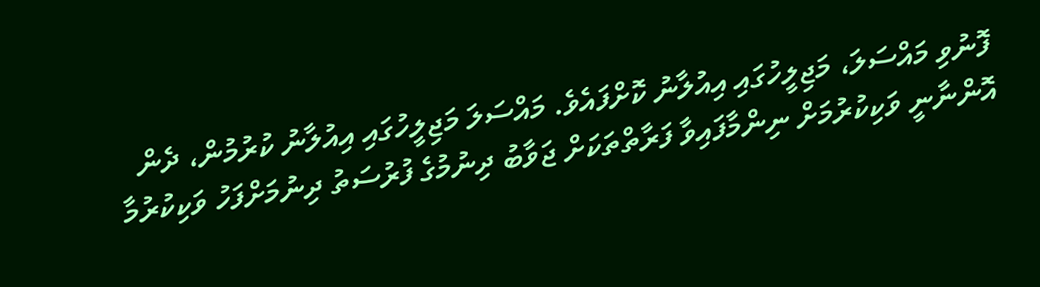ފޮނުވި މައްސަލަ، މަޖިލީހުގައި އިއުލާނު ކޮށްފައެވެ. މައްސަލަ މަޖިލީހުގައި އިއުލާނު ކުރުމުން، ދެން އޮންނާނީ ވަކިކުރުމަށް ނިންމާފައިވާ ފަރާތްތަކަށް ޖަވާބު ދިނުމުގެ ފުރުސަތު ދިނުމަށްފަހު ވަކިކުރުމާ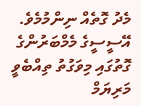މެދު ގޮތެއް ނިންމުމެވެ.
އޭސީސީގެ މެމްބަރުންގެ ގޮތުގައި މިވަގުތު ތިއްބެވީ މަރިޔަމް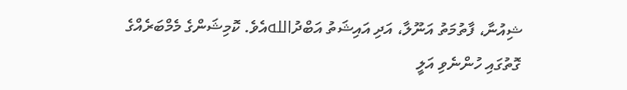ޝިއުނާ، ފާތުމަތު އަނޫލާ، އަދި އައިޝަތު އަބްދުاللهއެވެ. ކޮމިޝަންގެ މެމްބަރެއްގެ ގޮތުގައި ހުންނެވި އަލީ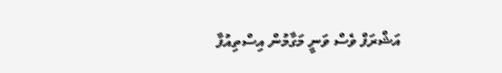އަޝްރަފް ވެސް ވަނީ މަގާމުން އިސްތިއުފާ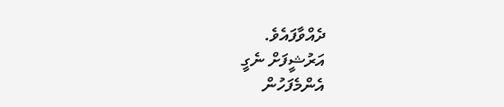ދެއްވާފައެވެ.
އަރުޝީފަށް ނެގީ
އެންމެފަހުން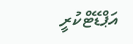އަޕްޑޭޓްކުރީ